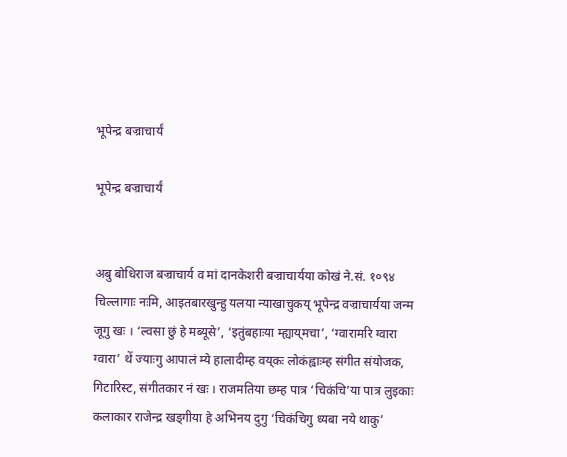भूपेन्द्र बज्राचार्यं

भूपेन्द्र बज्राचार्यं


अबु बोधिराज बज्राचार्य व मां दानकेशरी बज्राचार्यया कोखं ने.सं. १०९४ चिल्लागाः नःमि, आइतबारखुन्हु यलया न्याखाचुकय्‌ भूपेन्द्र वज्राचार्यया जन्म जूगु खः । ‘ल्वसा छुं हे मब्यूसे’, ‘इतुंबहाःया म्ह्याय्‌मचा’, ‘ग्वारामरि ग्वारा ग्वारा’ थें ज्याःगु आपालं म्ये हालादीम्ह वय्‌कः लोकंह्वाःम्ह संगीत संयोजक, गिटारिस्ट, संगीतकार नं खः । राजमतिया छम्ह पात्र ‘चिकंचि’या पात्र लुइकाः कलाकार राजेन्द्र खड्गीया हे अभिनय दुगु ‘चिकंचिगु ध्यबा नये थाकु’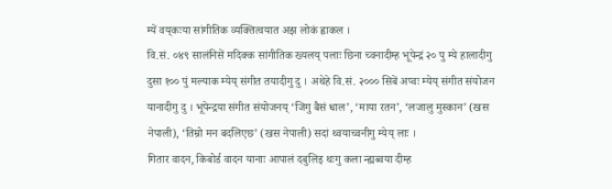म्यें वय्‌कःया सांगीतिक व्यक्तित्वयात अझ लोकं ह्वाकल ।
वि.सं. ०४९ सालंनिसें मदिक्क सांगीतिक ख्यलय्‌ पलाः छिना च्वनादीम्ह भूपेन्द्रं २० पु म्ये हालादीगु दुसा १०० पुं मल्याक म्येय्‌ संगीत तयादीगु दु । अथेहे वि.सं. २००० सिबें अप्वः म्येय्‌ संगीत संयोजन यानादीगु दु । भूपेन्द्रया संगीत संयोजनय्‌ ‘जिगु बैसं धाल’, ‘माया रतन’, ‘लजालु मुस्कान’ (खस नेपाली), ‘तिम्रो मन बदलिएछ’ (खस नेपाली) सदां थ्वयाच्वनीगु म्येय्‌ लाः ।
गितार वादन, किबोर्ड वादन यानाः आपालं दबुलिइ थःगु कला न्ह्यब्वया दीम्ह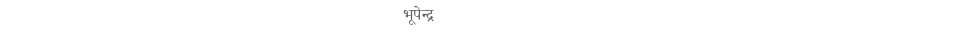भूपेन्द्र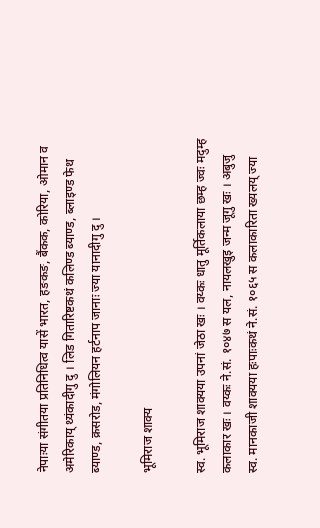नेपाःया संगीतया प्रतिनिधित्व यासें भारत, हङकङ, बैंकक, कोरिया, ओमान व अमेरिकाय्‌ थ्यंकादीगु दु । लिड गितारिष्टकथं कलिण्ड ब्याण्ड, ब्लाइण्ड फेथ ब्याण्ड, क्रसरोड, मंगोलियन हर्टनाप जानाः ज्या यानादीगु दु ।

भूमिराज शाक्य

स्व. भूमिराज शाक्यया उपनां जेठा खः । वय्कः धातु मूर्तिकलाया छम्ह ज्वः मदुम्ह कलाकार खः । वय्कः ने.सं. १०४७ स यल, नायलखुइ जन्म जूगु खः । अबुजु स्व. मानकाजी शाक्यया हःपाःकथं ने.सं. १०६५ स कलाकारिता ख्यलय् ज्या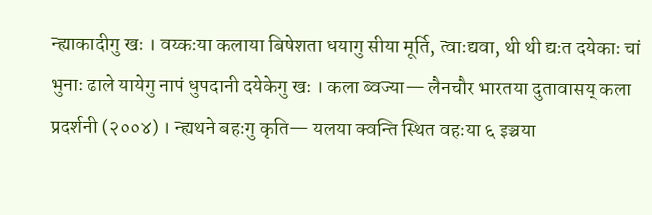न्ह्याकादीगु खः । वय्कःया कलाया बिषेशता धयागु सीया मूर्ति, त्वाःद्यवा, थी थी द्यःत दयेकाः चां भुनाः ढाले यायेगु नापं धुपदानी दयेकेगु खः । कला ब्वज्या— लैनचौर भारतया दुतावासय् कला प्रदर्शनी (२००४) । न्ह्यथने बहःगु कृति— यलया क्वन्ति स्थित वहःया ६ इञ्चया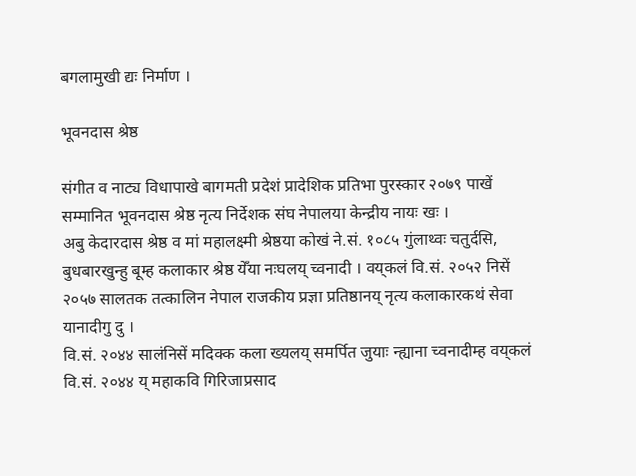बगलामुखी द्यः निर्माण ।

भूवनदास श्रेष्ठ

संगीत व नाट्य विधापाखे बागमती प्रदेशं प्रादेशिक प्रतिभा पुरस्कार २०७९ पाखें सम्मानित भूवनदास श्रेष्ठ नृत्य निर्देशक संघ नेपालया केन्द्रीय नायः खः ।
अबु केदारदास श्रेष्ठ व मां महालक्ष्मी श्रेष्ठया कोखं ने.सं. १०८५ गुंलाथ्वः चतुर्दसि, बुधबारखुन्हु बूम्ह कलाकार श्रेष्ठ येँया नःघलय्‌ च्वनादी । वय्‌कलं वि.सं. २०५२ निसें २०५७ सालतक तत्कालिन नेपाल राजकीय प्रज्ञा प्रतिष्ठानय्‌ नृत्य कलाकारकथं सेवा यानादीगु दु ।
वि.सं. २०४४ सालंनिसें मदिक्क कला ख्यलय्‌ समर्पित जुयाः न्ह्याना च्वनादीम्ह वय्‌कलं वि.सं. २०४४ य्‌ महाकवि गिरिजाप्रसाद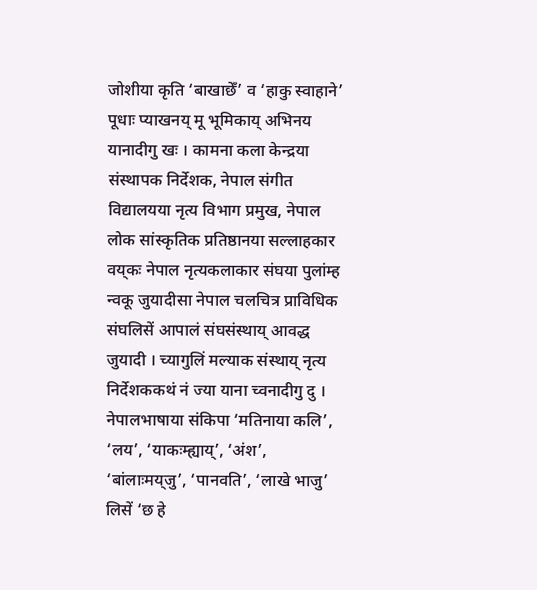जोशीया कृति ‘बाखाछेँ’ व ‘हाकु स्वाहाने’ पूधाः प्याखनय्‌ मू भूमिकाय्‌ अभिनय यानादीगु खः । कामना कला केन्द्रया संस्थापक निर्देशक, नेपाल संगीत विद्यालयया नृत्य विभाग प्रमुख, नेपाल लोक सांस्कृतिक प्रतिष्ठानया सल्लाहकार वय्‌कः नेपाल नृत्यकलाकार संघया पुलांम्ह न्वकू जुयादीसा नेपाल चलचित्र प्राविधिक संघलिसें आपालं संघसंस्थाय्‌ आवद्ध जुयादी । च्यागुलिं मल्याक संस्थाय्‌ नृत्य निर्देशककथं नं ज्या याना च्वनादीगु दु । नेपालभाषाया संकिपा ‘मतिनाया कलि’, ‘लय’, ‘याकःम्ह्याय्‌’, ‘अंश’, ‘बांलाःमय्‌जु’, ‘पानवति’, ‘लाखे भाजु’ लिसें ‘छ हे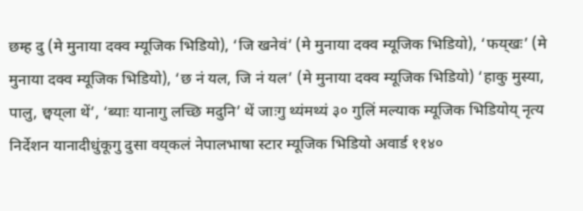छम्ह दु (मे मुनाया दक्व म्यूजिक भिडियो), ‘जि खनेवं’ (मे मुनाया दक्व म्यूजिक भिडियो), ‘फय्‌खः’ (मे मुनाया दक्व म्यूजिक भिडियो), ‘छ नं यल, जि नं यल’ (मे मुनाया दक्व म्यूजिक भिडियो) ‘हाकु मुस्या, पालु, छ्वय्‌ला थें’, ‘ब्याः यानागु लच्छि मदुनि’ थें जाःगु थ्यंमथ्यं ३० गुलिं मल्याक म्यूजिक भिडियोय्‌ नृत्य निर्देशन यानादीधुंकूगु दुसा वय्‌कलं नेपालभाषा स्टार म्यूजिक भिडियो अवार्ड ११४०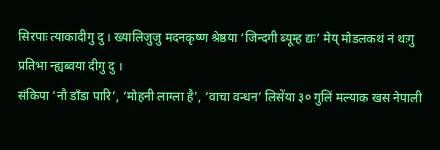सिरपाः त्याकादीगु दु । ख्यालिजुजु मदनकृष्ण श्रेष्ठया ‘जिन्दगी ब्यूम्ह द्यः’ मेय्‌ मोडलकथं नं थःगु प्रतिभा न्ह्यब्वया दीगु दु ।
संकिपा ‘नौ डाँडा पारि’, ‘मोहनी लाग्ला है’, ‘वाचा वन्धन’ लिसेंया ३० गुलिं मल्याक खस नेपाली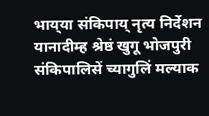भाय्‌या संकिपाय्‌ नृत्य निर्देशन यानादीम्ह श्रेष्ठं खुगू भोजपुरी संकिपालिसें च्यागुलिं मल्याक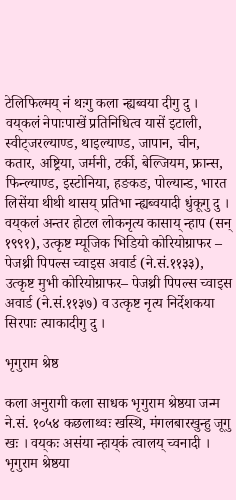टेलिफिल्मय्‌ नं थःगु कला न्ह्यब्वया दीगु दु ।
वय्‌कलं नेपाःपाखें प्रतिनिधित्व यासें इटाली, स्वीट्जरल्याण्ड, थाइल्याण्ड, जापान, चीन, कतार, अष्ट्रिया, जर्मनी, टर्की, बेल्जियम, फ्रान्स, फिन्ल्याण्ड, इस्टोनिया, हङकङ, पोल्यान्ड, भारत लिसेंया थीथी थासय्‌ प्रतिभा न्ह्यब्वयादी धुंकूगु दु । वय्‌कलं अन्तर होटल लोकनृत्य कासाय्‌ न्हाप (सन् १९९१), उत्कृष्ट म्यूजिक भिडियो कोरियोग्राफर – पेजथ्री पिपल्स च्वाइस अवार्ड (ने.सं.११३३), उत्कृष्ट मुभी कोरियोग्राफर– पेजथ्री पिपल्स च्वाइस अवार्ड (ने.सं.११३७) व उत्कृष्ट नृत्य निर्देशकया सिरपाः त्याकादीगु दु ।

भृगुराम श्रेष्ठ

कला अनुरागी कला साधक भृगुराम श्रेष्ठया जन्म ने.सं. १०५४ कछलाथ्वः खस्थि, मंगलबारखुन्हु जूगु खः । वय्‌कः असंया न्हाय्‌कं त्वालय्‌ च्वनादी । भृगुराम श्रेष्ठया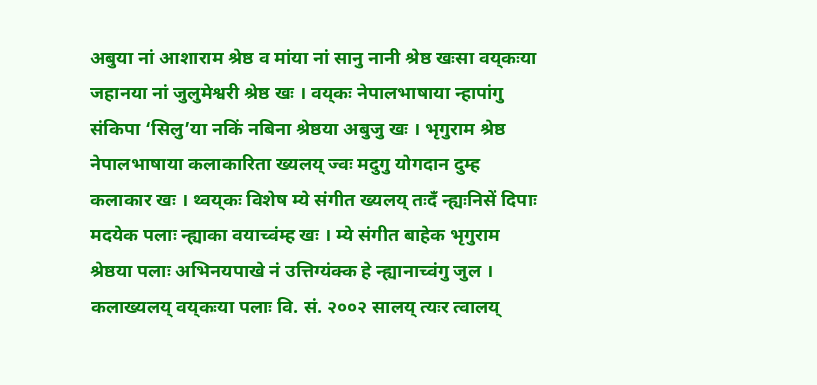अबुया नां आशाराम श्रेष्ठ व मांया नां सानु नानी श्रेष्ठ खःसा वय्‌कःया जहानया नां जुलुमेश्वरी श्रेष्ठ खः । वय्‌कः नेपालभाषाया न्हापांगु संकिपा ‘सिलु’या नकिं नबिना श्रेष्ठया अबुजु खः । भृगुराम श्रेष्ठ नेपालभाषाया कलाकारिता ख्यलय्‌ ज्वः मदुगु योगदान दुम्ह कलाकार खः । थ्वय्‌कः विशेष म्ये संगीत ख्यलय्‌ तःदँ न्ह्यःनिसें दिपाः मदयेक पलाः न्ह्याका वयाच्वंम्ह खः । म्ये संगीत बाहेक भृगुराम श्रेष्ठया पलाः अभिनयपाखे नं उत्तिग्यंक्क हे न्ह्यानाच्वंगु जुल । कलाख्यलय्‌ वय्‌कःया पलाः वि. सं. २००२ सालय्‌ त्यःर त्वालय्‌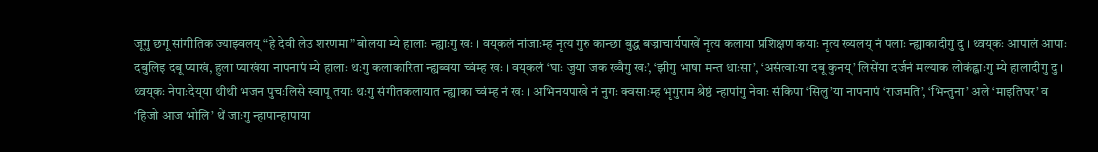जूगु छगू सांगीतिक ज्याझ्वलय्‌ “हे देवी लेउ शरणमा” बोलया म्ये हालाः न्ह्याःगु खः । वय्‌कलं नांजाःम्ह नृत्य गुरु कान्छा बुद्ध बज्राचार्यपाखें नृत्य कलाया प्रशिक्षण कयाः नृत्य ख्यलय्‌ नं पलाः न्ह्याकादीगु दु । थ्वय्‌कः आपालं आपाः दबुलिइ दबू प्याखं, हुला प्याखंया नापनापं म्ये हालाः थःगु कलाकारिता न्ह्यब्वया च्वंम्ह खः । वय्‌कलं ‘घाः जुया जक ख्वैगु खः’, ‘झीगु भाषा मन्त धाःसा’, ‘असंत्वाःया दबू कुनय्‌’ लिसेंया दर्जनं मल्याक लोकंह्वाःगु म्ये हालादीगु दु । थ्वय्‌कः नेपाःदेय्‌या थीथी भजन पुचःलिसे स्वापू तयाः थःगु संगीतकलायात न्ह्याका च्वंम्ह नं खः । अभिनयपाखे नं नुगः क्वसाःम्ह भृगुराम श्रेष्ठं न्हापांगु नेवाः संकिपा ‘सिलु’या नापनापं ‘राजमति’, ‘भिन्तुना’ अले ‘माइतिघर’ व ‘हिजो आज भोलि’ थें जाःगु न्हापान्हापाया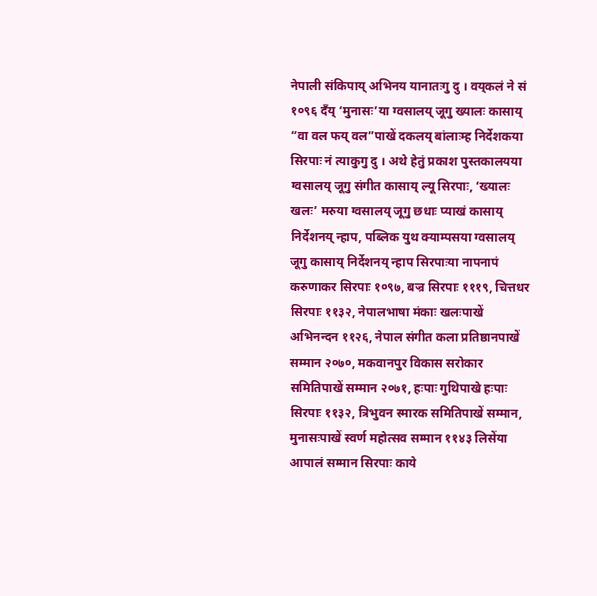नेपाली संकिपाय्‌ अभिनय यानातःगु दु । वय्‌कलं ने सं १०९६ दँय्‌ ‘मुनासः’या ग्वसालय्‌ जूगु ख्यालः कासाय्‌ “वा वल फय्‌ वल”पाखें दकलय्‌ बांलाःम्ह निर्देशकया सिरपाः नं त्याकुगु दु । अथे हेतुं प्रकाश पुस्तकालयया ग्वसालय्‌ जूगु संगीत कासाय्‌ ल्यू सिरपाः, ‘ख्यालः खलः’ मरुया ग्वसालय्‌ जूगु छधाः प्याखं कासाय्‌ निर्देशनय्‌ न्हाप, पब्लिक युथ क्याम्पसया ग्वसालय्‌ जूगु कासाय्‌ निर्देशनय्‌ न्हाप सिरपाःया नापनापं करुणाकर सिरपाः १०९७, बज्र सिरपाः १११९, चित्तधर सिरपाः ११३२, नेपालभाषा मंकाः खलःपाखें अभिनन्दन ११२६, नेपाल संगीत कला प्रतिष्ठानपाखें सम्मान २०७०, मकवानपुर विकास सरोकार समितिपाखें सम्मान २०७१, हःपाः गुथिपाखे हःपाः सिरपाः ११३२, त्रिभुवन स्मारक समितिपाखें सम्मान, मुनासःपाखें स्वर्ण महोत्सव सम्मान ११४३ लिसेंया आपालं सम्मान सिरपाः काये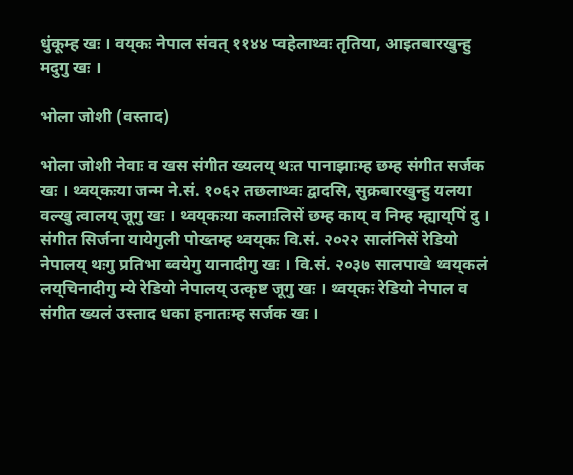धुंकूम्ह खः । वय्‌कः नेपाल संवत् ११४४ प्वहेलाथ्वः तृतिया, आइतबारखुन्हु मदुगु खः ।

भोला जोशी (वस्ताद)

भोला जोशी नेवाः व खस संगीत ख्यलय्‌ थःत पानाझाःम्ह छम्ह संगीत सर्जक खः । थ्वय्‌कःया जन्म ने.सं. १०६२ तछलाथ्वः द्वादसि, सुक्रबारखुन्हु यलया वल्खु त्वालय्‌ जूगु खः । थ्वय्‌कःया कलाःलिसें छम्ह काय्‌ व निम्ह म्ह्याय्‌पिं दु ।
संगीत सिर्जना यायेगुली पोख्तम्ह थ्वय्‌कः वि.सं. २०२२ सालंनिसें रेडियो नेपालय्‌ थःगु प्रतिभा ब्वयेगु यानादीगु खः । वि.सं. २०३७ सालपाखे थ्वय्‌कलं लय्‌चिनादीगु म्ये रेडियो नेपालय्‌ उत्कृष्ट जूगु खः । थ्वय्‌कः रेडियो नेपाल व संगीत ख्यलं उस्ताद धका हनातःम्ह सर्जक खः ।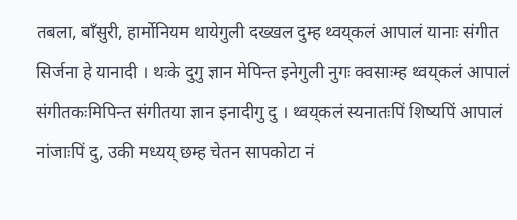तबला, बाँसुरी, हार्मोनियम थायेगुली दख्खल दुम्ह थ्वय्‌कलं आपालं यानाः संगीत सिर्जना हे यानादी । थःके दुगु ज्ञान मेपिन्त इनेगुली नुगः क्वसाःम्ह थ्वय्‌कलं आपालं संगीतकःमिपिन्त संगीतया ज्ञान इनादीगु दु । थ्वय्‌कलं स्यनातःपिं शिष्यपिं आपालं नांजाःपिं दु, उकी मध्यय्‌ छम्ह चेतन सापकोटा नं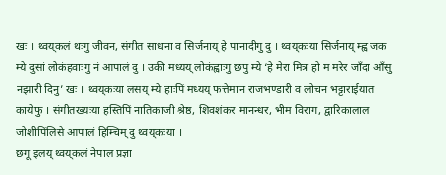खः । थ्वय्‌कलं थःगु जीवन, संगीत साधना व सिर्जनाय्‌ हे पानादीगु दु । थ्वय्‌कःया सिर्जनाय्‌ म्ह्व जक म्ये दुसां लोकंहवाःगु नं आपालं दु । उकी मध्यय्‌ लोकंह्वाःगु छपु म्ये ‘हे मेरा मित्र हो म मरेर जाँदा आँसु नझारी दिनु’ खः । थ्वय्‌कःया लसय्‌ म्ये हाःपिं मध्यय्‌ फत्तेमान राजभण्डारी व लोचन भट्टाराईयात कायेफु । संगीतख्यःया हस्तिपिं नातिकाजी श्रेष्ठ, शिवशंकर मानन्धर, भीम विराग, द्वारिकालाल जोशीपिंलिसे आपालं हिम्चिम् दु थ्वय्‌कःया ।
छगू इलय्‌ थ्वय्‌कलं नेपाल प्रज्ञा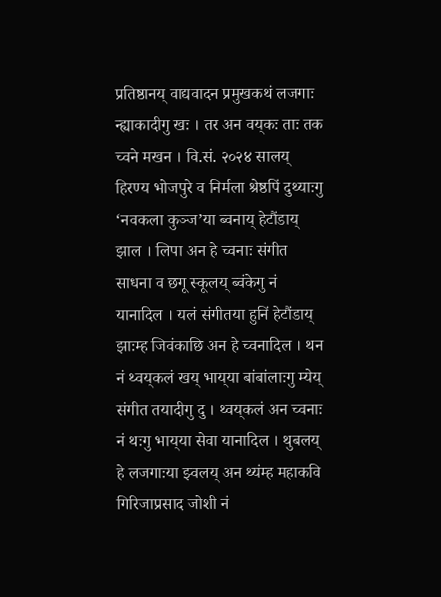प्रतिष्ठानय्‌ वाद्यवादन प्रमुखकथं लजगाः न्ह्याकादीगु खः । तर अन वय्‌कः ताः तक च्वने मखन । वि.सं. २०२४ सालय्‌ हिरण्य भोजपुरे व निर्मला श्रेष्ठपिं दुथ्याःगु ‘नवकला कुञ्ज’या ब्वनाय्‌ हेटौंडाय्‌ झाल । लिपा अन हे च्वनाः संगीत साधना व छगू स्कूलय्‌ ब्वंकेगु नं यानादिल । यलं संगीतया हुनिं हेटौंडाय्‌ झाःम्ह जिवंकाछि अन हे च्वनादिल । थन नं थ्वय्‌कलं खय्‌ भाय्‌या बांबांलाःगु म्येय्‌ संगीत तयादीगु दु । थ्वय्‌कलं अन च्वनाः नं थःगु भाय्‌या सेवा यानादिल । थुबलय्‌ हे लजगाःया झ्वलय्‌ अन थ्यंम्ह महाकवि गिरिजाप्रसाद जोशी नं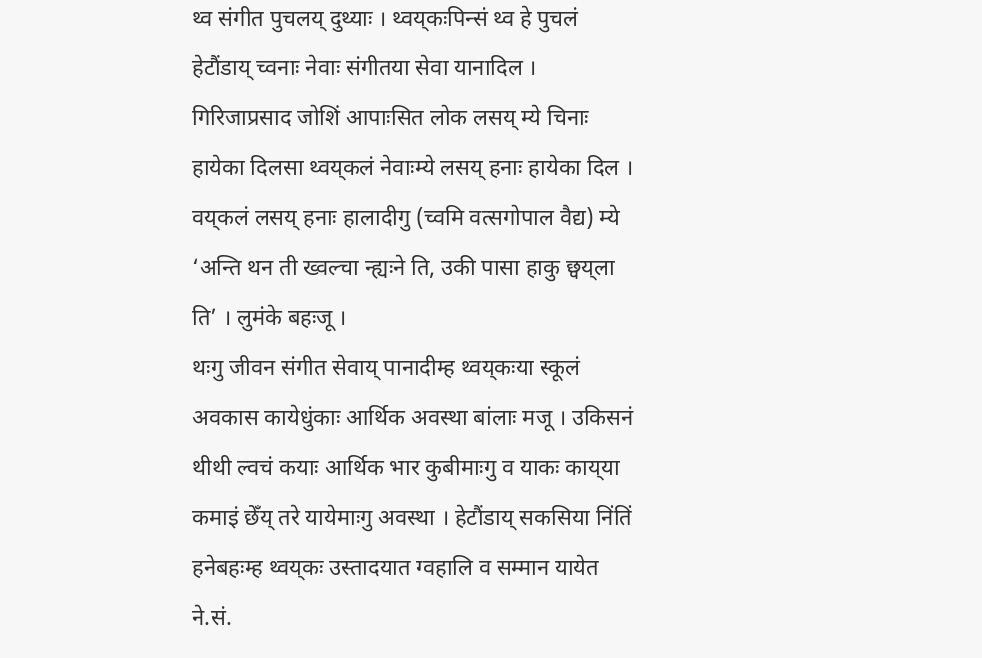थ्व संगीत पुचलय्‌ दुथ्याः । थ्वय्‌कःपिन्सं थ्व हे पुचलं हेटौंडाय्‌ च्वनाः नेवाः संगीतया सेवा यानादिल । गिरिजाप्रसाद जोशिं आपाःसित लोक लसय्‌ म्ये चिनाः हायेका दिलसा थ्वय्‌कलं नेवाःम्ये लसय्‌ हनाः हायेका दिल । वय्‌कलं लसय्‌ हनाः हालादीगु (च्वमि वत्सगोपाल वैद्य) म्ये ‘अन्ति थन ती ख्वल्चा न्ह्यःने ति, उकी पासा हाकु छ्वय्‌ला ति’ । लुमंके बहःजू ।
थःगु जीवन संगीत सेवाय्‌ पानादीम्ह थ्वय्‌कःया स्कूलं अवकास कायेधुंकाः आर्थिक अवस्था बांलाः मजू । उकिसनं थीथी ल्वचं कयाः आर्थिक भार कुबीमाःगु व याकः काय्‌या कमाइं छेँय्‌ तरे यायेमाःगु अवस्था । हेटौंडाय्‌ सकसिया निंतिं हनेबहःम्ह थ्वय्‌कः उस्तादयात ग्वहालि व सम्मान यायेत ने.सं.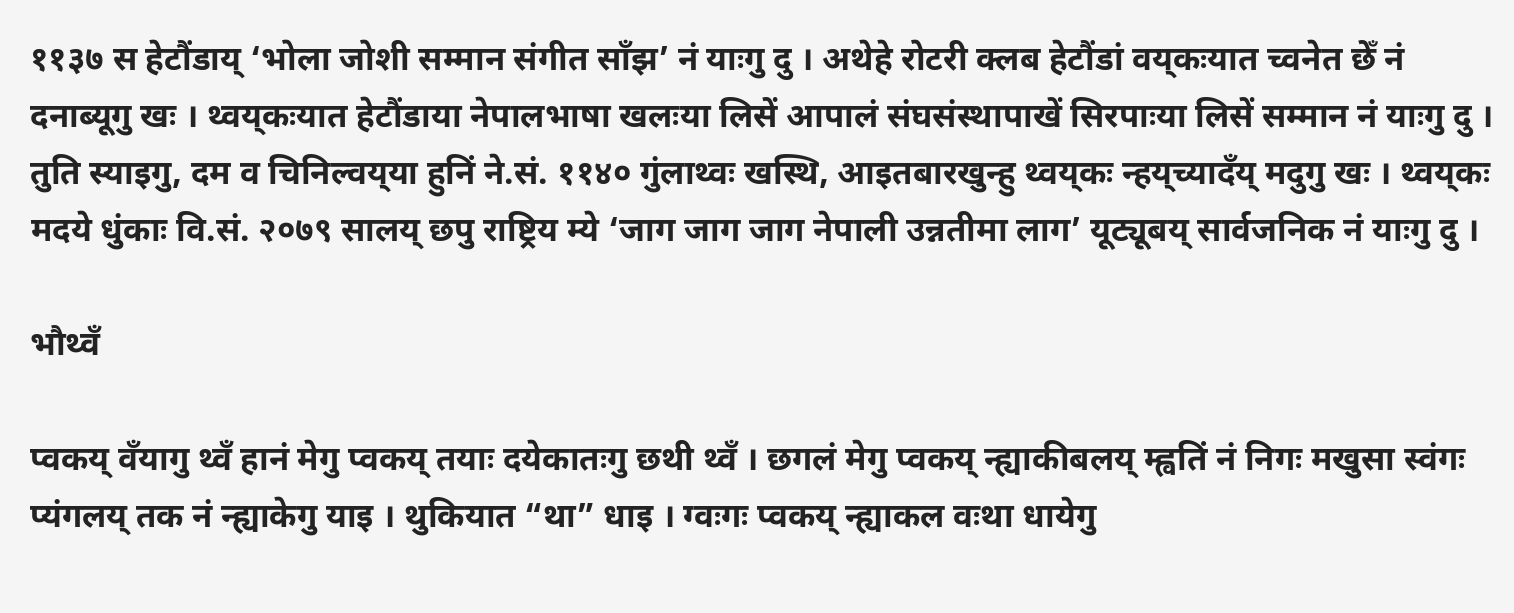११३७ स हेटौंडाय्‌ ‘भोला जोशी सम्मान संगीत साँझ’ नं याःगु दु । अथेहे रोटरी क्लब हेटौंडां वय्‌कःयात च्वनेत छेँ नं दनाब्यूगु खः । थ्वय्‌कःयात हेटौंडाया नेपालभाषा खलःया लिसें आपालं संघसंस्थापाखें सिरपाःया लिसें सम्मान नं याःगु दु ।
तुति स्याइगु, दम व चिनिल्वय्‌या हुनिं ने.सं. ११४० गुंलाथ्वः खस्थि, आइतबारखुन्हु थ्वय्‌कः न्हय्‌च्यादँय्‌ मदुगु खः । थ्वय्‌कः मदये धुंकाः वि.सं. २०७९ सालय्‌ छपु राष्ट्रिय म्ये ‘जाग जाग जाग नेपाली उन्नतीमा लाग’ यूट्यूबय्‌ सार्वजनिक नं याःगु दु ।

भौथ्वँ

प्वकय् वँयागु थ्वँ हानं मेगु प्वकय् तयाः दयेकातःगु छथी थ्वँ । छगलं मेगु प्वकय् न्ह्याकीबलय् म्ह्वतिं नं निगः मखुसा स्वंगः प्यंगलय् तक नं न्ह्याकेगु याइ । थुकियात “था” धाइ । ग्वःगः प्वकय् न्ह्याकल वःथा धायेगु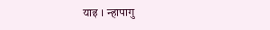याइ । न्हापागु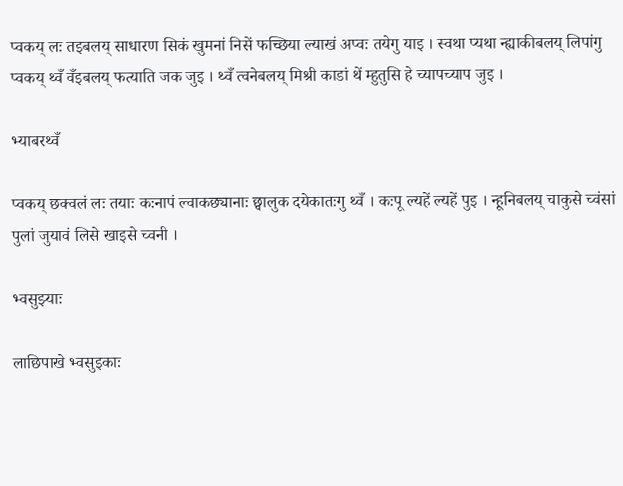प्वकय् लः तइबलय् साधारण सिकं खुमनां निसें फच्छिया ल्याखं अप्वः तयेगु याइ । स्वथा प्यथा न्ह्याकीबलय् लिपांगु प्वकय् थ्वँ वँइबलय् फत्याति जक जुइ । थ्वँ त्वनेबलय् मिश्री काडां थें म्हुतुसि हे च्यापच्याप जुइ ।

भ्याबरथ्वँ

प्वकय् छक्वलं लः तयाः कःनापं ल्वाकछ्यानाः छ्वालुक दयेकातःगु थ्वँ । कःपू ल्यहें ल्यहें पुइ । न्हूनिबलय् चाकुसे च्वंसां पुलां जुयावं लिसे खाइसे च्वनी ।

भ्वसुझ्याः

लाछिपाखे भ्वसुइकाः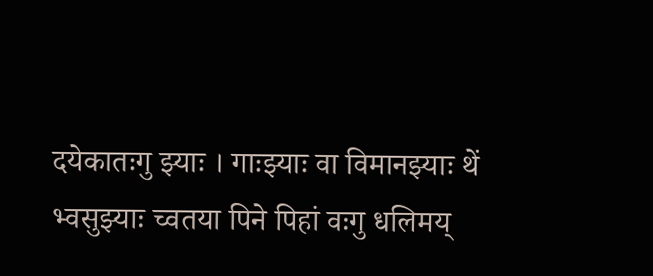दयेकातःगु झ्याः । गाःझ्याः वा विमानझ्याः थें भ्वसुझ्याः च्वतया पिने पिहां वःगु धलिमय्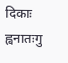दिकाः ह्वनातःगु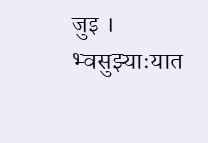जुइ । भ्वसुझ्याःयात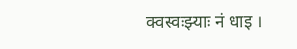क्वस्वःझ्याः नं धाइ ।